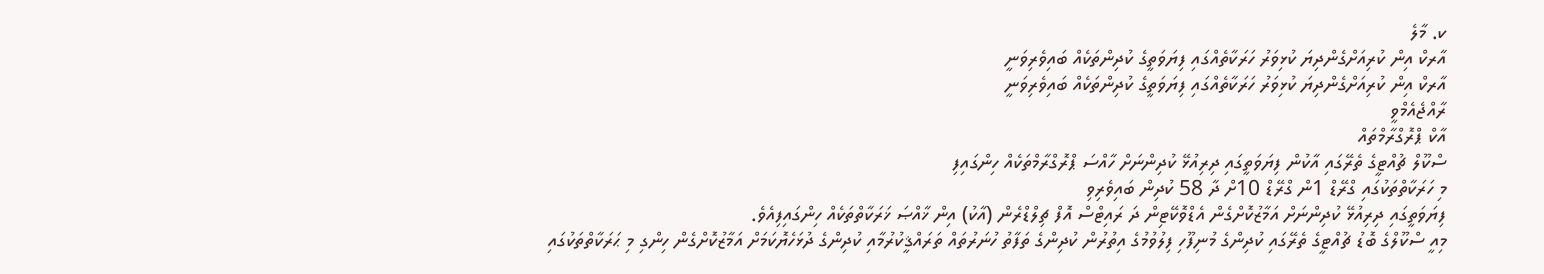ކ. މާލެ
އާރކް އިން ކުރިއަށްގެންދިޔަ ކުޅިވަރު ހަރަކާތެއްގައި ފިޔަވަތީގެ ކުދިންތަކެއް ބައިވެރިވަނީ
އާރކް އިން ކުރިއަށްގެންދިޔަ ކުޅިވަރު ހަރަކާތެއްގައި ފިޔަވަތީގެ ކުދިންތަކެއް ބައިވެރިވަނީ
ރާއްޖެއެމްވީ
އާކް ޕްރޮގްރާމްތައް
ސްކޫލް ޗުއްޓީގެ ތެރޭގައި އާކުން ފިޔަވަތީގައި ދިރިއުޅޭ ކުދިންނަށް ހާއްސަ ޕްރޮގްރާމްތަކެއް ހިންގައިފި
މި ހަރަކާތްތަކުގައި ގްރޭޑް 1ން ގްރޭޑް 10ށް ދާ 58 ކުދިން ބައިވެރިވި
ފިޔަވަތީގައި ދިރިއުޅޭ ކުދިންނަށް އަމާޒުކޮށްގެން އެޑްވޮކޭޓިން ދަ ރައިޓްސް އޮފް ޗިލްޑްރެން (އާކު) އިން ޚާއްޞަ ޚަރަކާތްތަކެއް ހިންގައިފިއެވެ.
މިއީ ސްކޫލްގެ ބޮޑު ޗުއްޓީގެ ތެރޭގައި ކުދިންގެ މުނިފޫހި ފިލުވުމުގެ އިތުރުން ކުދިންގެ ތަފާތު ހުނަރުތައް ތަރައްޤީކުރުމާއި ކުދިންގެ ދުޅަހެޔޮކަމަށް އަމާޒުކޮށްގެން ހިންގި މި ޙަރަކާތްތަކުގައި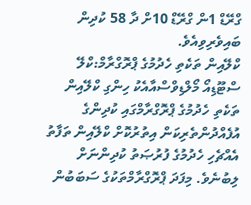ގްރޭޑް 1ން ގްރޭޑް 10ށް ދާ 58 ކުދިން ބައިވެރިވިއެވެ.
ކްލޭއިން ތަކެތި ހެދުމުގެ ޕްރޮގްރާމް:ކްލޭ ސްޓޫޑިއޯ މޯލްޑިވްސްއާއެކު ހިންގި ކްލޭއިން ތަކެތި ހެދުމުގެ ޕްރޮގްރާމްގައި ކުދިންގެ އުފެއްދުންތެރިކަން އިތުރުކޮށް ކްލޭއިން ތަފާތު އެއްޗެހި ހެދުމުގެ ފުރުޞަތު ކުދިންނަށް ލިބުނެވެ. މިފަދަ ޕްރޮގްރާމްތަކުގެ ސަބަބުން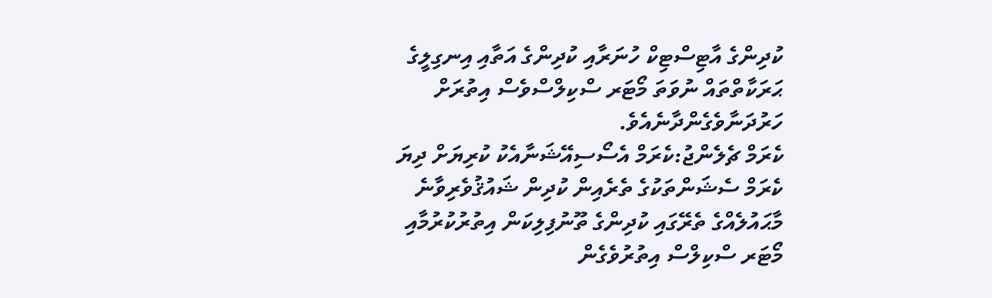ކުދިންގެ އާޓިސްޓިކް ހުނަރާއި ކުދިންގެ އަތާއި އިނގިލީގެ ޙަރަކާތްތައް ނުވަތަ މޯޓަރ ސްކިލްސްވެސް އިތުރަށް ހަރުދަނާވެގެންދާނެއެވެ.
ކެރަމް ޗެލެންޖު:ކެރަމް އެސޯސިއޭޝަނާއެކު ކުރިޔަށް ދިޔަ ކެރަމް ސެޝަންތަކުގެ ތެރެއިން ކުދިން ޝައުޤުވެރިވާނެ މާޙައުލެއްގެ ތެރޭގައި ކުދިންގެ ތޫނުފިލިކަން އިތުރުކުރުމާއި މޯޓަރ ސްކިލްސް އިތުރުވެގެން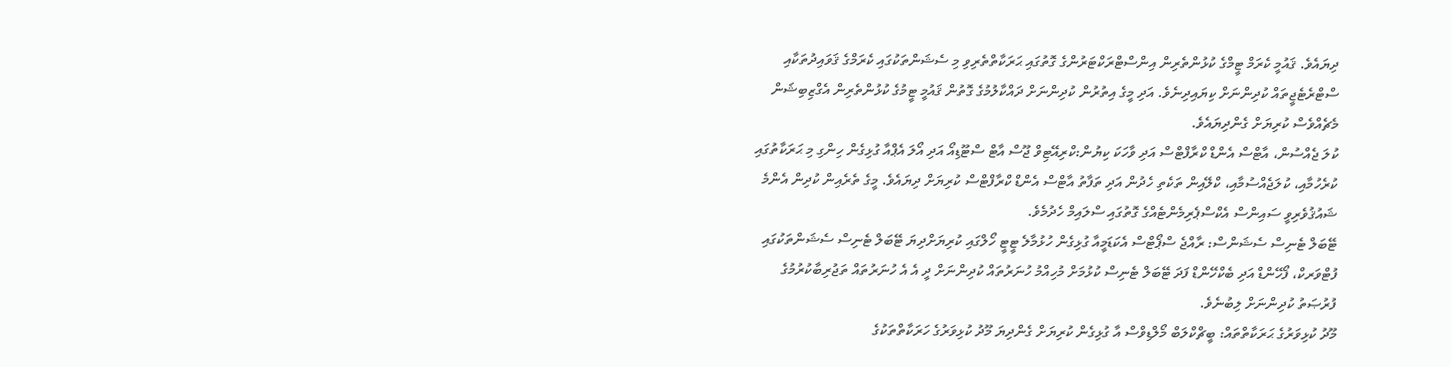ދިޔައެވެ. ޤައުމީ ކެރަމް ޓީމްގެ ކުޅުންތެރިން އިންސްޓްރަކްޓަރުންގެ ގޮތުގައި ޙަރަކާތްތެރިވި މި ސެޝަންތަކުގައި ކެރަމްގެ ޤަވައިދުތަކާއި ސްޓްރެޓެޖީތައް ކުދިންނަށް ކިޔައިދިނެވެ. އަދި މީގެ އިތުރުން ކުދިންނަށް ދައްކާލުމުގެ ގޮތުން ޤައުމީ ޓީމުގެ ކުޅުންތެރިން އެގްޒިބިޝަން މެޗެއްވެސް ކުރިޔަށް ގެންދިޔައެވެ.
ކުލަ ޖެއްސުން، އާޓްސް އެންޑް ކްރާފްޓްސް އަދި ވާހަކަ ކިޔުން:ކްރިއޭޓިވް ޖޫސް އާޓް ސްޓޫޑިއޯ އަދި އޯލަ އެޕްއާ ގުޅިގެން ހިންގި މި ޙަރަކާތުގައި ކުރެހުމާއި، ކުލަޖެއްސުމާއި، ކްލޭއިން ތަކެތި ހެދުން އަދި ތަފާތު އާޓްސް އެންޑް ކްރާފްޓްސް ކުރިޔަށް ދިޔައެވެ. މީގެ ތެރެއިން ކުދިން އެންމެ ޝައުޤުވެރިވީ ސައިންސް އެކްސްޕެރިމެންޓެއްގެ ގޮތުގައި ސްލައިމް ހެދުމެވެ.
ޓޭބަލް ޓެނިސް ސެޝަންސް: ރާއްޖެ ސްޕޯޓްސް އެކަޑަމީއާ ގުޅިގެން ހުޅުމާލެ ޓީޓީ ހޯލްގައި ކުރިޔަށްދިޔަ ޓޭބަލް ޓެނިސް ސެޝަންތަކުގައި ފުޓްވަރކް، ފޯހޭންޑް އަދި ބެކްހޭންޑް ފަދަ ޓޭބަލް ޓެނިސް ކުޅުމަށް މުހިއްމު ހުނަރުތައް ކުދިންނަށް ދީ އެ އެ ހުނަރުތައް ތަޖުރިބާކުރުމުގެ ފުރުޞަތު ކުދިންނަށް ލިބުނެވެ.
މޫދު ކުޅިވަރުގެ ޙަރަކާތްތައް: ބީޗްކްލަބް މޯލްޑިވްސް އާ ގުޅިގެން ކުރިޔަށް ގެންދިޔަ މޫދު ކުޅިވަރުގެ ހަރަކާތްތަކުގެ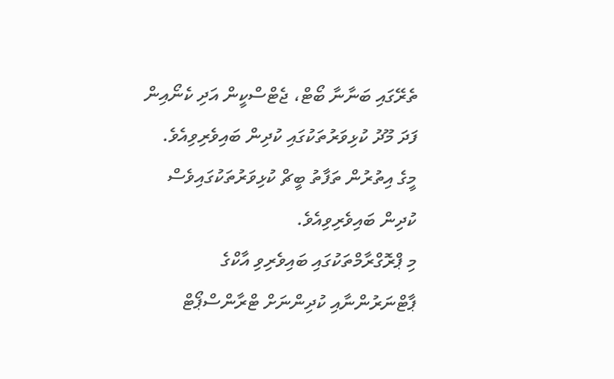ތެރޭގައި ބަނާނާ ބޯޓް، ޖެޓްސްކީން އަދި ކެނޯއިން ފަދަ މޫދު ކުޅިވަރުތަކުގައި ކުދިން ބައިވެރިވިއެވެ. މީގެ އިތުރުން ތަފާތު ބީޗް ކުޅިވަރުތަކުގައިވެސް ކުދިން ބައިވެރިވިއެވެ.
މި ޕްރޮގްރާމްތަކުގައި ބައިވެރިވި އާކްގެ ޕާޓްނަރުންނާއި ކުދިންނަށް ޓްރާންސްޕޯޓް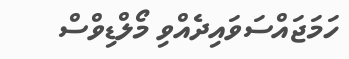ހަމަޖައްސަވައިދެއްވި މޯލްޑިވްސް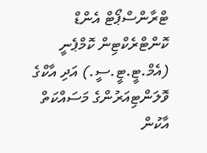ޓްރާންސްޕޯޓް އެންޑް ކޮންޓްރެކްޓިން ކޮމްޕެނީ (އެމް.ޓީ.ޓީ.ސީ.) އަދި އާކްގެ ވޮލަންޓިއަރުންގެ މަސައްކަތް އާކުން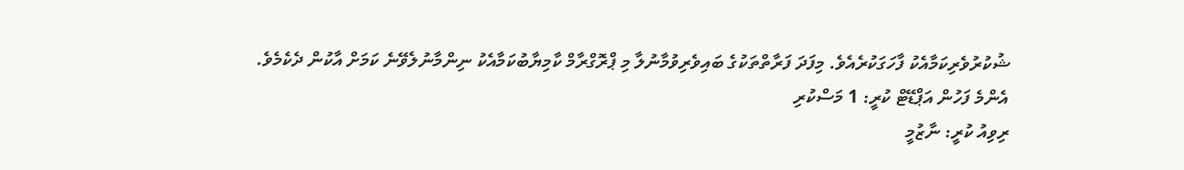ޝުކުރުވެރިކަމާއެކު ފާހަގަކުރެއެވެ. މިފަދަ ފަރާތްތަކުގެ ބައިވެރިވުމާނުލާ މި ޕްރޮގްރާމް ކާމިޔާބުކަމާއެކު ނިންމާނުލެވޭނެ ކަމަށް އާކުން ދެކެމެވެ.
އެންމެ ފަހުން އަޕްޑޭޓް ކުރީ: 1 މަސްކުރި
ރިވިއު ކުރީ: ނާޒުމީ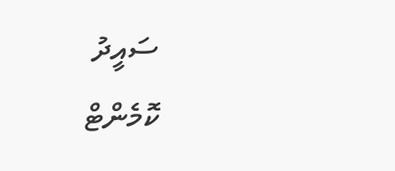ސައީދު
ކޮމެންޓް